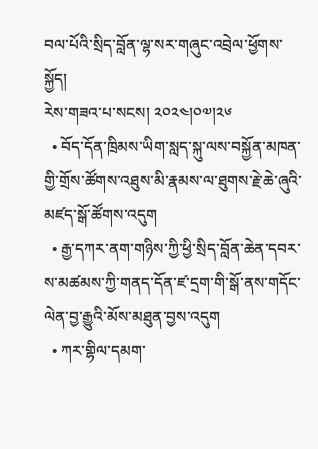བལ་པོའི་སྲིད་བློན་ལྷ་སར་གཞུང་འབྲེལ་ཕྱོགས་སྐྱོད།
རེས་གཟའ་པ་སངས། ༢༠༢༤།༠༧།༢༦
  • བོད་དོན་ཁྲིམས་ཡིག་སླད་སྐུ་ལས་བསྐྱོན་མཁན་གྱི་གྲོས་ཚོགས་འཐུས་མི་རྣམས་ལ་ཐུགས་རྗེ་ཆེ་ཞུའི་མཛད་སྒོ་ཚོགས་འདུག
  • རྒྱ་དཀར་ནག་གཉིས་ཀྱི་ཕྱི་སྲིད་བློན་ཆེན་དབར་ས་མཚམས་ཀྱི་གནད་དོན་ཛ་དྲག་གི་སྒོ་ནས་གདོང་ལེན་བྱ་རྒྱུའི་མོས་མཐུན་བྱས་འདུག
  • ཀར་གྷིལ་དམག་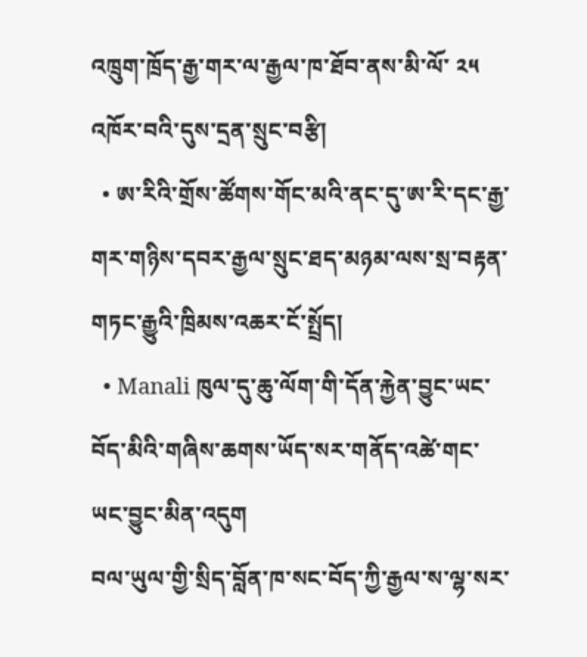འཁྲུག་ཁྲོད་རྒྱ་གར་ལ་རྒྱལ་ཁ་ཐོབ་ནས་མི་ལོ་ ༢༥ འཁོར་བའི་དུས་དྲན་སྲུང་བརྩི།
  • ཨ་རིའི་གྲོས་ཚོགས་གོང་མའི་ནང་དུ་ཨ་རི་དང་རྒྱ་གར་གཉིས་དབར་རྒྱལ་སྲུང་ཐད་མཉམ་ལས་སྲ་བརྟན་གཏང་རྒྱུའི་ཁྲིམས་འཆར་ངོ་སྤྲོད།
  • Manali ཁུལ་དུ་ཆུ་ལོག་གི་དོན་རྐྱེན་བྱུང་ཡང་བོད་མིའི་གཞིས་ཆགས་ཡོད་སར་གནོད་འཚེ་གང་ཡང་བྱུང་མིན་འདུག
བལ་ཡུལ་གྱི་སྲིད་བློན་ཁ་སང་བོད་ཀྱི་རྒྱལ་ས་ལྷ་སར་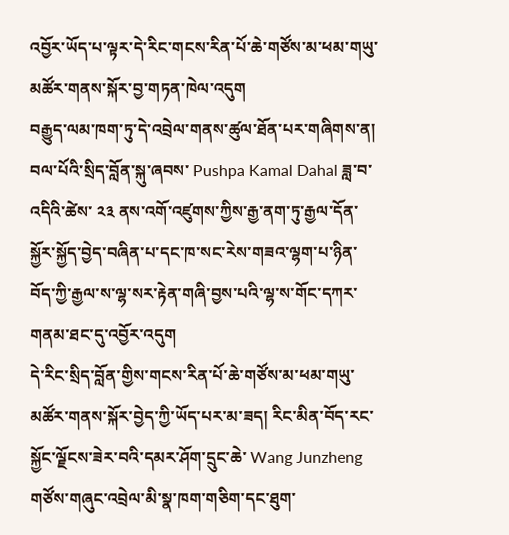འབྱོར་ཡོད་པ་ལྟར་དེ་རིང་གངས་རིན་པོ་ཆེ་གཙོས་མ་ཕམ་གཡུ་མཚོར་གནས་སྐོར་བྱ་གཏན་ཁེལ་འདུག
བརྒྱུད་ལམ་ཁག་ཏུ་དེ་འབྲེལ་གནས་ཚུལ་ཐོན་པར་གཞིགས་ན། བལ་པོའི་སྲིད་བློན་སྐུ་ཞབས་ Pushpa Kamal Dahal ཟླ་བ་འདིའི་ཚེས་ ༢༣ ནས་འགོ་འཛུགས་ཀྱིས་རྒྱ་ནག་ཏུ་རྒྱལ་དོན་སྐྱོར་སྐྱོད་བྱེད་བཞིན་པ་དང་ཁ་སང་རེས་གཟའ་ལྷག་པ་ཉིན་བོད་ཀྱི་རྒྱལ་ས་ལྷ་སར་རྟེན་གཞི་བྱས་པའི་ལྷ་ས་གོང་དཀར་གནམ་ཐང་དུ་འབྱོར་འདུག
དེ་རིང་སྲིད་བློན་གྱིས་གངས་རིན་པོ་ཆེ་གཙོས་མ་ཕམ་གཡུ་མཚོར་གནས་སྐོར་བྱེད་ཀྱི་ཡོད་པར་མ་ཟད། རིང་མིན་བོད་རང་སྐྱོང་ལྗོངས་ཟེར་བའི་དམར་ཤོག་དྲུང་ཆེ་ Wang Junzheng གཙོས་གཞུང་འབྲེལ་མི་སྣ་ཁག་གཅིག་དང་ཐུག་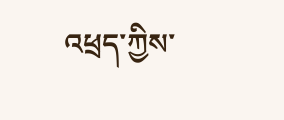འཕྲད་ཀྱིས་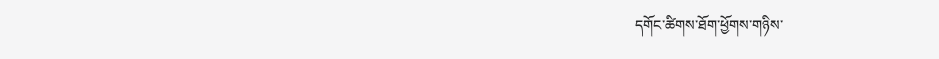དགོང་ཚིགས་ཐོག་ཕྱོགས་གཉིས་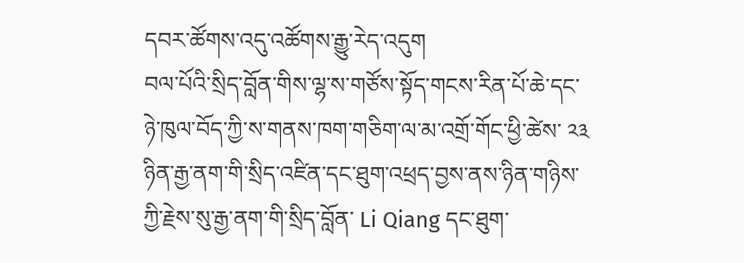དབར་ཚོགས་འདུ་འཚོགས་རྒྱུ་རེད་འདུག
བལ་པོའི་སྲིད་བློན་གིས་ལྷ་ས་གཙོས་སྟོད་གངས་རིན་པོ་ཆེ་དང་ཉེ་ཁུལ་བོད་ཀྱི་ས་གནས་ཁག་གཅིག་ལ་མ་འགྲོ་གོང་ཕྱི་ཚེས་ ༢༣ ཉིན་རྒྱ་ནག་གི་སྲིད་འཛིན་དང་ཐུག་འཕྲད་བྱས་ནས་ཉིན་གཉིས་ཀྱི་རྗེས་སུ་རྒྱ་ནག་གི་སྲིད་བློན་ Li Qiang དང་ཐུག་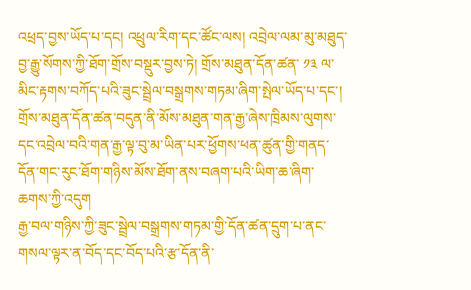འཕྲད་བྱས་ཡོད་པ་དང། འཕྲུལ་རིག་དང་ཚོང་ལས། འབྲེལ་ལམ་མུ་མཐུད་བྱ་རྒྱུ་སོགས་ཀྱི་ཐོག་གྲོས་བསྡུར་བྱས་ཏེ། གྲོས་མཐུན་དོན་ཚན་ ༡༣ ལ་མིང་རྟགས་བཀོད་པའི་ཟུང་སྦྲེལ་བསྒྲགས་གཏམ་ཞིག་སྤེལ་ཡོད་པ་དང་། གྲོས་མཐུན་དོན་ཚན་བདུན་ནི་མོས་མཐུན་གན་རྒྱ་ཞེས་ཁྲིམས་ལུགས་དང་འབྲེལ་བའི་གན་རྒྱ་ལྟ་བུ་མ་ཡིན་པར་ཕྱོགས་ཕན་ཚུན་གྱི་གནད་དོན་གང་རུང་ཐོག་གཉིས་མོས་ཐོག་ནས་བཞག་པའི་ཡིག་ཆ་ཞིག་ཆགས་ཀྱི་འདུག
རྒྱ་བལ་གཉིས་ཀྱི་ཟུང་སྦྲེལ་བསྒྲགས་གཏམ་གྱི་དོན་ཚན་དྲུག་པ་ནང་གསལ་ལྟར་ན་བོད་དང་བོད་པའི་རྩ་དོན་ནི་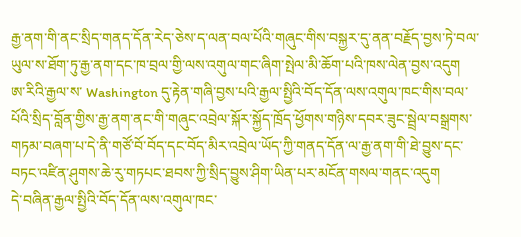རྒྱ་ནག་གི་ནང་སྲིད་གནད་དོན་རེད་ཅེས་ད་ལན་བལ་པོའི་གཞུང་གིས་བསྐྱར་དུ་ནན་བརྗོད་བྱས་ཏེ་བལ་ཡུལ་ས་ཐོག་ཏུ་རྒྱ་ནག་དང་ཁ་བྲལ་གྱི་ལས་འགུལ་གང་ཞིག་སྤེལ་མི་ཆོག་པའི་ཁས་ལེན་བྱས་འདུག
ཨ་རིའི་རྒྱལ་ས་ Washington དུ་རྟེན་གཞི་བྱས་པའི་རྒྱལ་སྤྱིའི་བོད་དོན་ལས་འགུལ་ཁང་གིས་བལ་པོའི་སྲིད་བློན་གྱིས་རྒྱ་ནག་ནང་གི་གཞུང་འབྲེལ་སྐོར་སྐྱོད་ཁྲོད་ཕྱོགས་གཉིས་དབར་ཟུང་སྦྲེལ་བསྒྲགས་གཏམ་བཞག་པ་དེ་ནི་གཙོ་བོ་བོད་དང་བོད་མིར་འབྲེལ་ཡོད་ཀྱི་གནད་དོན་ལ་རྒྱ་ནག་གི་ཐེ་བྱུས་དང་བཏང་འཛིན་ཤུགས་ཆེ་རུ་གཏཔང་ཐབས་ཀྱི་སྲིད་བྱུས་ཤིག་ཡིན་པར་མངོན་གསལ་གནང་འདུག
དེ་བཞིན་རྒྱལ་སྤྱིའི་བོད་དོན་ལས་འགུལ་ཁང་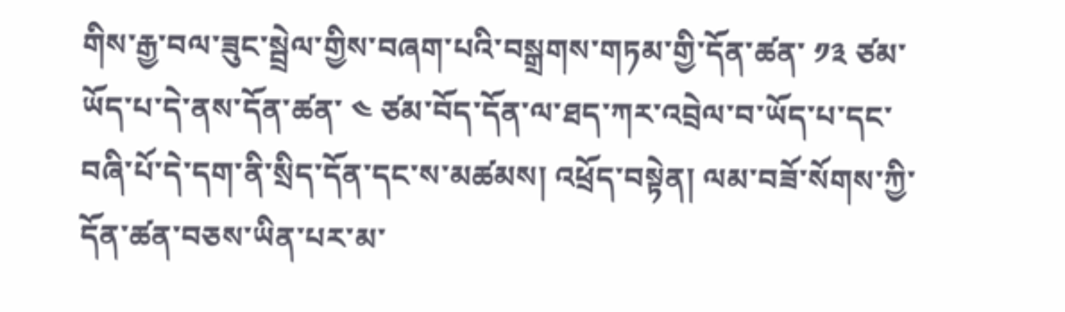གིས་རྒྱ་བལ་ཟུང་སྦྲེལ་གྱིས་བཞག་པའི་བསྒྲགས་གཏམ་གྱི་དོན་ཚན་ ༡༣ ཙམ་ཡོད་པ་དེ་ནས་དོན་ཚན་ ༤ ཙམ་བོད་དོན་ལ་ཐད་ཀར་འབྲེལ་བ་ཡོད་པ་དང་བཞི་པོ་དེ་དག་ནི་སྲིད་དོན་དང་ས་མཚམས། འཕྲོད་བསྟེན། ལམ་བཟོ་སོགས་ཀྱི་དོན་ཚན་བཅས་ཡིན་པར་མ་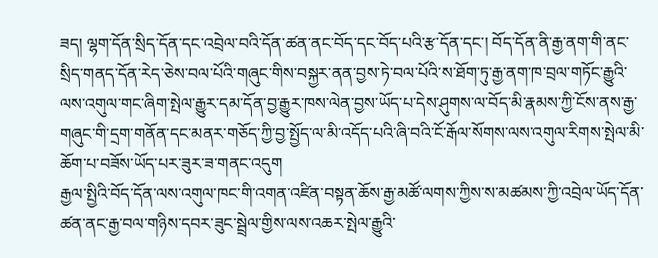ཟད། ལྷག་དོན་སྲིད་དོན་དང་འབྲེལ་བའི་དོན་ཚན་ནང་བོད་དང་བོད་པའི་རྩ་དོན་དང་། བོད་དོན་ནི་རྒྱ་ནག་གི་ནང་སྲིད་གནད་དོན་རེད་ཅེས་བལ་པོའི་གཞུང་གིས་བསྐྱར་ནན་བྱས་ཏེ་བལ་པོའི་ས་ཐོག་ཏུ་རྒྱ་ནག་ཁ་བྲལ་གཏོང་རྒྱུའི་ལས་འགུལ་གང་ཞིག་སྤེལ་རྒྱུར་དམ་དོན་བྱ་རྒྱུར་ཁས་ལེན་བྱས་ཡོད་པ་དེས་ཤུགས་ལ་བོད་མི་རྣམས་ཀྱི་ངོས་ནས་རྒྱ་གཞུང་གི་དྲག་གནོན་དང་མནར་གཅོད་ཀྱི་བྱ་སྤྱོད་ལ་མི་འདོད་པའི་ཞི་བའི་ངོ་རྒོལ་སོགས་ལས་འགུལ་རིགས་སྤེལ་མི་ཆོག་པ་བཟོས་ཡོད་པར་ཟུར་ཟ་གནང་འདུག
རྒྱལ་སྤྱིའི་བོད་དོན་ལས་འགུལ་ཁང་གི་འགན་འཛིན་བསྟན་ཆོས་རྒྱ་མཚོ་ལགས་ཀྱིས་ས་མཚམས་ཀྱི་འབྲེལ་ཡོད་དོན་ཚན་ནང་རྒྱ་བལ་གཉིས་དབར་ཟུང་སྦྲེལ་གྱིས་ལས་འཆར་སྤེལ་རྒྱུའི་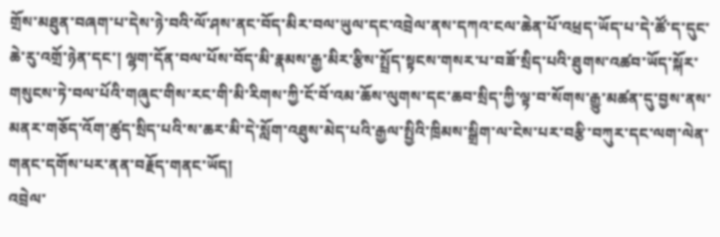གྲོས་མཐུན་བཞག་པ་དེས་ཉེ་བའི་ལོ་ཤས་ནང་བོད་མིར་བལ་ཡུལ་དང་འབྲེལ་ནས་དཀའ་ངལ་ཆེན་པོ་འཕྲད་ཡོད་པ་དེ་ཚོ་ད་དུང་ཆེ་རུ་འགྲོ་ཉེན་དང་། ལྷག་དོན་བལ་པོས་བོད་མི་རྣམས་རྒྱ་མིར་རྩིས་སྤྲོད་སྟངས་གསར་པ་བཟོ་སྲིད་པའི་ཐུགས་འཚབ་ཡོད་སྐོར་གསུངས་ཏེ་བལ་པོའི་གཞུང་གིས་རང་གི་མི་རིགས་ཀྱི་ངོ་བོ་འམ་ཆོས་ལུགས་དང་ཆབ་སྲིད་ཀྱི་ལྟ་བ་སོགས་རྒྱུ་མཚན་དུ་བྱས་ནས་མནར་གཅོད་འོག་ཚུད་སྲིད་པའི་ས་ཆར་མི་དེ་སློག་འཐུས་མེད་པའི་རྒྱལ་སྤྱིའི་ཁྲིམས་སྒྲིག་ལ་ངེས་པར་བརྩི་བཀུར་དང་ལག་ལེན་གནང་དགོས་པར་ནན་བརྗོད་གནང་ཡོད།
འབྲེལ་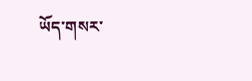ཡོད་གསར་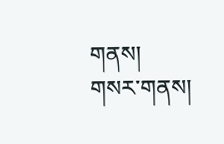གནས།
གསར་གནས།